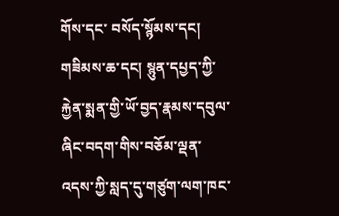གོས་དང་ བསོད་སྙོམས་དང། གཟིམས་ཆ་དང། སྙུན་དཔྱད་ཀྱི་རྐྱེན་སྨན་གྱི་ཡོ་བྱད་རྣམས་དབུལ་ཞིང་བདག་གིས་བཅོམ་ལྡན་འདས་ཀྱི་སླད་དུ་གཙུག་ལག་ཁང་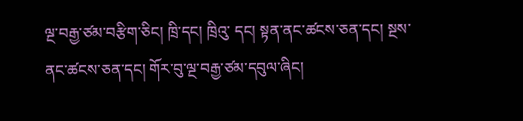ལྔ་བརྒྱ་ཙམ་བརྩིག་ཅིང། ཁྲི་དང། ཁྲིའུ་ དང། སྟན་ནང་ཚངས་ཅན་དང། སྔས་ནང་ཚངས་ཅན་དང། གོར་བུ་ལྔ་བརྒྱ་ཙམ་དབུལ་ཞིང།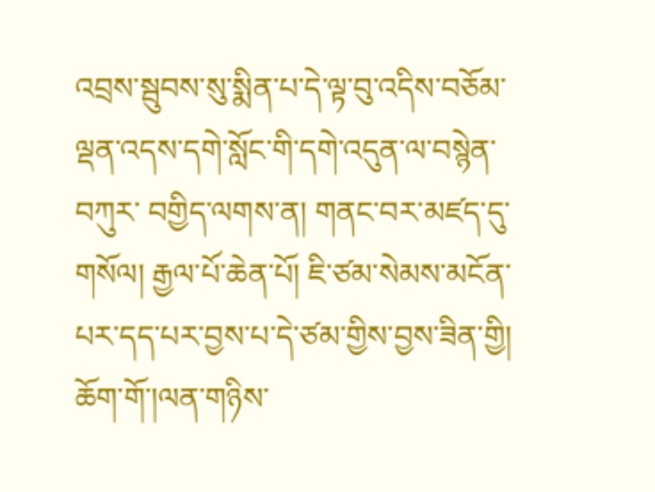འབྲས་སྦུབས་སུ་སྨིན་པ་དེ་ལྟ་བུ་འདིས་བཅོམ་ལྡན་འདས་དགེ་སློང་གི་དགེ་འདུན་ལ་བསྙེན་བཀུར་ བགྱིད་ལགས་ན། གནང་བར་མཛད་དུ་གསོལ། རྒྱལ་པོ་ཆེན་པོ། ཇི་ཙམ་སེམས་མངོན་པར་དད་པར་བྱས་པ་དེ་ཙམ་གྱིས་བྱས་ཟིན་གྱི། ཆོག་གོ་།ལན་གཉིས་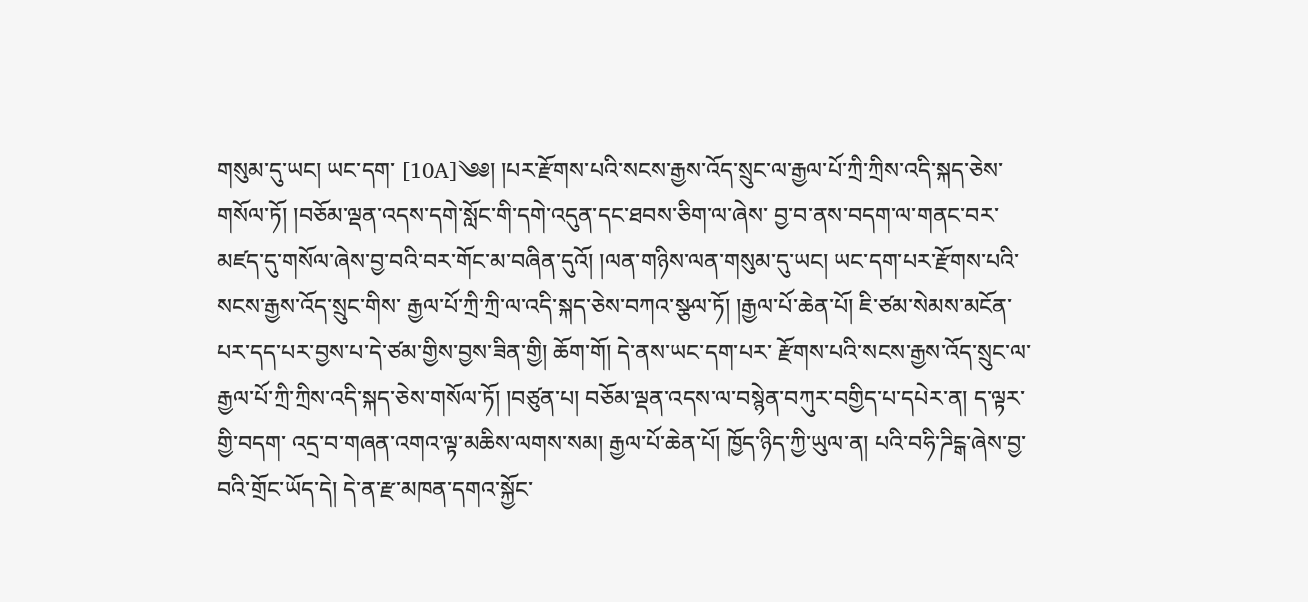གསུམ་དུ་ཡང། ཡང་དག་ [10A]༄༅། །པར་རྫོགས་པའི་སངས་རྒྱས་འོད་སྲུང་ལ་རྒྱལ་པོ་ཀྲི་ཀྲིས་འདི་སྐད་ཅེས་གསོལ་ཏོ། །བཅོམ་ལྡན་འདས་དགེ་སློང་གི་དགེ་འདུན་དང་ཐབས་ཅིག་ལ་ཞེས་ བྱ་བ་ནས་བདག་ལ་གནང་བར་མཛད་དུ་གསོལ་ཞེས་བྱ་བའི་བར་གོང་མ་བཞིན་དུའོ། །ལན་གཉིས་ལན་གསུམ་དུ་ཡང། ཡང་དག་པར་རྫོགས་པའི་སངས་རྒྱས་འོད་སྲུང་གིས་ རྒྱལ་པོ་ཀྲི་ཀྲི་ལ་འདི་སྐད་ཅེས་བཀའ་སྩལ་ཏོ། །རྒྱལ་པོ་ཆེན་པོ། ཇི་ཙམ་སེམས་མངོན་པར་དད་པར་བྱས་པ་དེ་ཙམ་གྱིས་བྱས་ཟིན་གྱི། ཆོག་གོ། དེ་ནས་ཡང་དག་པར་ རྫོགས་པའི་སངས་རྒྱས་འོད་སྲུང་ལ་རྒྱལ་པོ་ཀྲི་ཀྲིས་འདི་སྐད་ཅེས་གསོལ་ཏོ། །བཙུན་པ། བཅོམ་ལྡན་འདས་ལ་བསྙེན་བཀུར་བགྱིད་པ་དཔེར་ན། ད་ལྟར་གྱི་བདག་ འདྲ་བ་གཞན་འགའ་ལྟ་མཆིས་ལགས་སམ། རྒྱལ་པོ་ཆེན་པོ། ཁྱོད་ཉིད་ཀྱི་ཡུལ་ན། པའི་བཧི་ཌིངྒ་ཞེས་བྱ་བའི་གྲོང་ཡོད་དེ། དེ་ན་རྫ་མཁན་དགའ་སྐྱོང་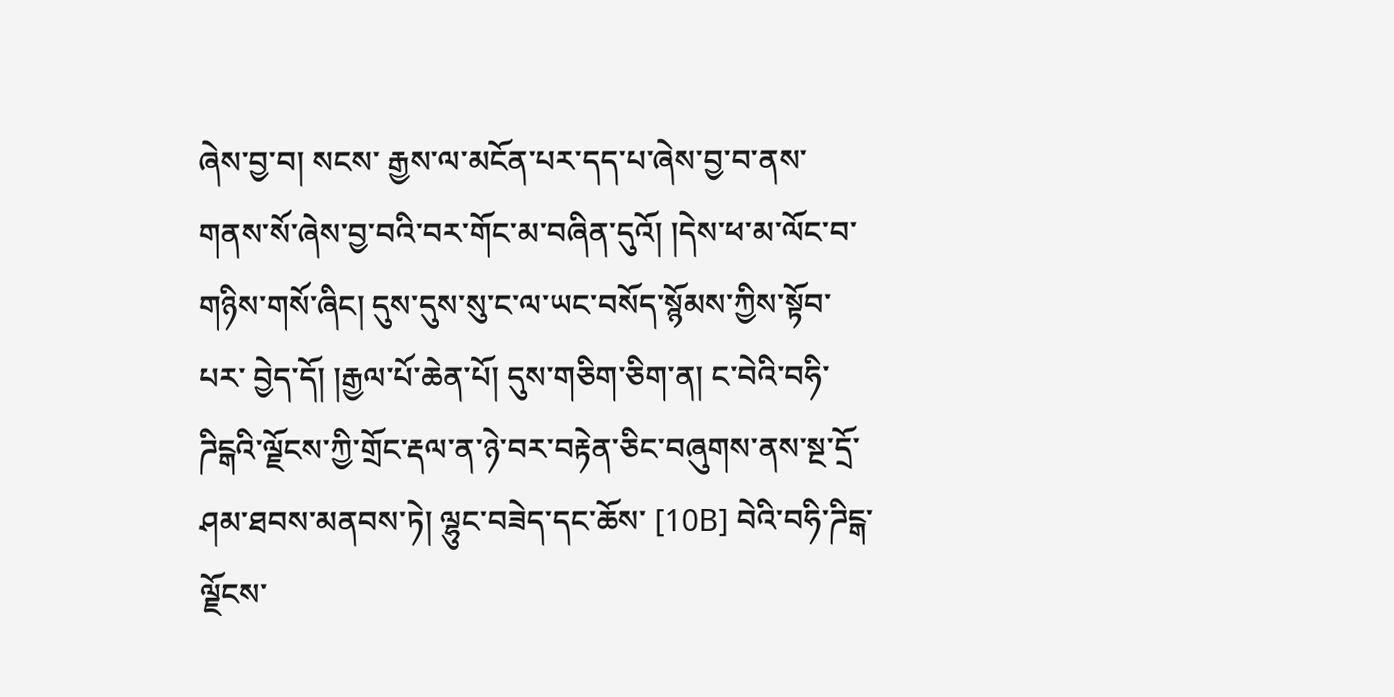ཞེས་བྱ་བ། སངས་ རྒྱས་ལ་མངོན་པར་དད་པ་ཞེས་བྱ་བ་ནས་གནས་སོ་ཞེས་བྱ་བའི་བར་གོང་མ་བཞིན་དུའོ། །དེས་ཕ་མ་ལོང་བ་གཉིས་གསོ་ཞིང། དུས་དུས་སུ་ང་ལ་ཡང་བསོད་སྙོམས་ཀྱིས་སྟོབ་པར་ བྱེད་དོ། །རྒྱལ་པོ་ཆེན་པོ། དུས་གཅིག་ཅིག་ན། ང་བེའི་བཧི་ཌིངྒའི་ལྗོངས་ཀྱི་གྲོང་རྡལ་ན་ཉེ་བར་བརྟེན་ཅིང་བཞུགས་ནས་སྔ་དྲོ་ཤམ་ཐབས་མནབས་ཏེ། ལྷུང་བཟེད་དང་ཆོས་ [10B] བེའི་བཧི་ཌིངྒ་ལྗོངས་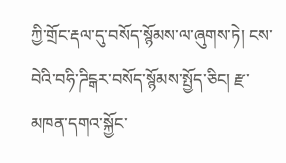ཀྱི་གྲོང་རྡལ་དུ་བསོད་སྙོམས་ལ་ཞུགས་ཏེ། ངས་བེའི་བཧི་ཌིངྒར་བསོད་སྙོམས་སྤྱོད་ཅིང། རྫ་མཁན་དགའ་སྐྱོང་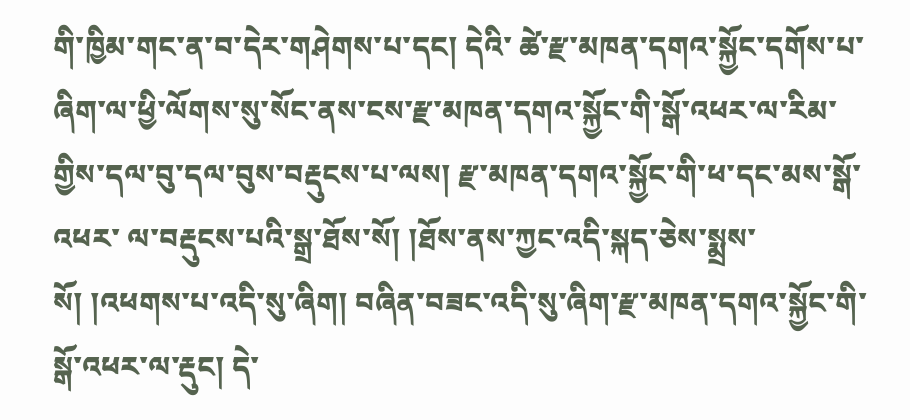གི་ཁྱིམ་གང་ན་བ་དེར་གཤེགས་པ་དང། དེའི་ ཚེ་རྫ་མཁན་དགའ་སྐྱོང་དགོས་པ་ཞིག་ལ་ཕྱི་ལོགས་སུ་སོང་ནས་ངས་རྫ་མཁན་དགའ་སྐྱོང་གི་སྒོ་འཕར་ལ་རིམ་གྱིས་དལ་བུ་དལ་བུས་བརྡུངས་པ་ལས། རྫ་མཁན་དགའ་སྐྱོང་གི་ཕ་དང་མས་སྒོ་འཕར་ ལ་བརྡུངས་པའི་སྒྲ་ཐོས་སོ། །ཐོས་ནས་ཀྱང་འདི་སྐད་ཅེས་སྨྲས་སོ། །འཕགས་པ་འདི་སུ་ཞིག། བཞིན་བཟང་འདི་སུ་ཞིག་རྫ་མཁན་དགའ་སྐྱོང་གི་སྒོ་འཕར་ལ་རྡུང། དེ་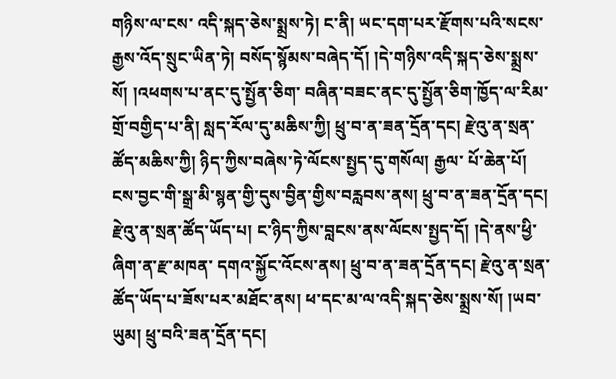གཉིས་ལ་ངས་ འདི་སྐད་ཅེས་སྨྲས་ཏེ། ང་ནི། ཡང་དག་པར་རྫོགས་པའི་སངས་རྒྱས་འོད་སྲུང་ཡིན་ཏེ། བསོད་སྙོམས་བཞེད་དོ། །དེ་གཉིས་འདི་སྐད་ཅེས་སྨྲས་སོ། །འཕགས་པ་ནང་དུ་སྤྱོན་ཅིག་ བཞིན་བཟང་ནང་དུ་སྤྱོན་ཅིག་ཁྱོད་ལ་རིམ་གྲོ་བགྱིད་པ་ནི། སླད་རོལ་དུ་མཆིས་ཀྱི། ཕྲུ་བ་ན་ཟན་དྲོན་དང། རྫེའུ་ན་སྲན་ཚོད་མཆིས་ཀྱི། ཉིད་ཀྱིས་བཞེས་ཏེ་ལོངས་སྤྱད་དུ་གསོལ། རྒྱལ་ པོ་ཆེན་པོ། ངས་བྱང་གི་སྒྲ་མི་སྙན་གྱི་དུས་བྱིན་གྱིས་བརླབས་ནས། ཕྲུ་བ་ན་ཟན་དྲོན་དང། རྫེའུ་ན་སྲན་ཚོད་ཡོད་པ། ང་ཉིད་ཀྱིས་བླངས་ནས་ལོངས་སྤྱད་དོ། །དེ་ནས་ཕྱི་ཞིག་ན་རྫ་མཁན་ དགའ་སྐྱོང་འོངས་ནས། ཕྲུ་བ་ན་ཟན་དྲོན་དང། རྫེའུ་ན་སྲན་ཚོད་ཡོད་པ་ཟོས་པར་མཐོང་ནས། ཕ་དང་མ་ལ་འདི་སྐད་ཅེས་སྨྲས་སོ། །ཡབ་ཡུམ། ཕྲུ་བའི་ཟན་དྲོན་དང།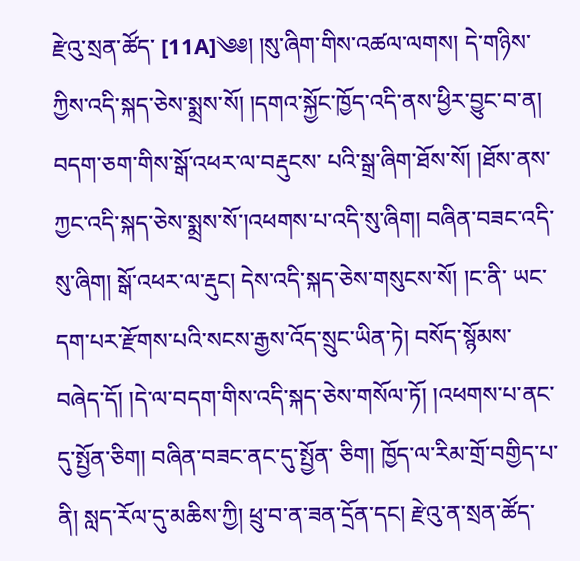རྫེའུ་སྲན་ཚོད་ [11A]༄༅། །སུ་ཞིག་གིས་འཚལ་ལགས། དེ་གཉིས་ཀྱིས་འདི་སྐད་ཅེས་སྨྲས་སོ། །དགའ་སྐྱོང་ཁྱོད་འདི་ནས་ཕྱིར་བྱུང་བ་ན། བདག་ཅག་གིས་སྒོ་འཕར་ལ་བརྡུངས་ པའི་སྒྲ་ཞིག་ཐོས་སོ། །ཐོས་ནས་ཀྱང་འདི་སྐད་ཅེས་སྨྲས་སོ་།འཕགས་པ་འདི་སུ་ཞིག། བཞིན་བཟང་འདི་སུ་ཞིག། སྒོ་འཕར་ལ་རྡུང། དེས་འདི་སྐད་ཅེས་གསུངས་སོ། །ང་ནི་ ཡང་དག་པར་རྫོགས་པའི་སངས་རྒྱས་འོད་སྲུང་ཡིན་ཏེ། བསོད་སྙོམས་བཞེད་དོ། །དེ་ལ་བདག་གིས་འདི་སྐད་ཅེས་གསོལ་ཏོ། །འཕགས་པ་ནང་དུ་སྤྱོན་ཅིག། བཞིན་བཟང་ནང་དུ་སྤྱོན་ ཅིག། ཁྱོད་ལ་རིམ་གྲོ་བགྱིད་པ་ནི། སླད་རོལ་དུ་མཆིས་ཀྱི། ཕྲུ་བ་ན་ཟན་དྲོན་དང། རྫེའུ་ན་སྲན་ཚོད་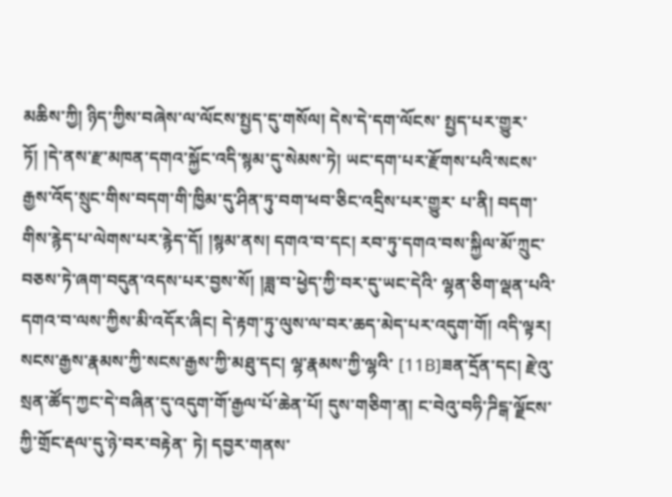མཆིས་ཀྱི། ཉིད་ཀྱིས་བཞེས་ལ་ལོངས་སྤྱད་དུ་གསོལ། དེས་དེ་དག་ལོངས་ སྤྱད་པར་གྱུར་ཏོ། །དེ་ནས་རྫ་མཁན་དགའ་སྐྱོང་འདི་སྙམ་དུ་སེམས་ཏེ། ཡང་དག་པར་རྫོགས་པའི་སངས་རྒྱས་འོད་སྲུང་གིས་བདག་གི་ཁྱིམ་དུ་ཤིན་ཏུ་བག་ཕབ་ཅིང་འདྲིས་པར་གྱུར་ པ་ནི། བདག་གིས་རྙེད་པ་ལེགས་པར་རྙེད་དོ། །སྙམ་ནས། དགའ་བ་དང། རབ་ཏུ་དགའ་བས་སྐྱིལ་མོ་ཀྲུང་བཅས་ཏེ་ཞག་བདུན་འདས་པར་བྱས་སོ། །ཟླ་བ་ཕྱེད་ཀྱི་བར་དུ་ཡང་དེའི་ ལྷན་ཅིག་ལྡན་པའི་དགའ་བ་ལས་ཀྱིས་མི་འདོར་ཞིང། དེ་རྟག་ཏུ་ལུས་ལ་བར་ཆད་མེད་པར་འདུག་གོ། འདི་ལྟར། སངས་རྒྱས་རྣམས་ཀྱི་སངས་རྒྱས་ཀྱི་མཐུ་དང། ལྷ་རྣམས་ཀྱི་ལྷའི་ [11B]ཟན་དྲོན་དང། རྫེའུ་སྲན་ཚོད་ཀྱང་དེ་བཞིན་དུ་འདུག་གོ་རྒྱལ་པོ་ཆེན་པོ། དུས་གཅིག་ན། ང་བེའུ་བཧི་ཌིངྒ་ལྗོངས་ཀྱི་གྲོང་རྡལ་དུ་ཉེ་བར་བརྟེན་ ཏེ། དབྱར་གནས་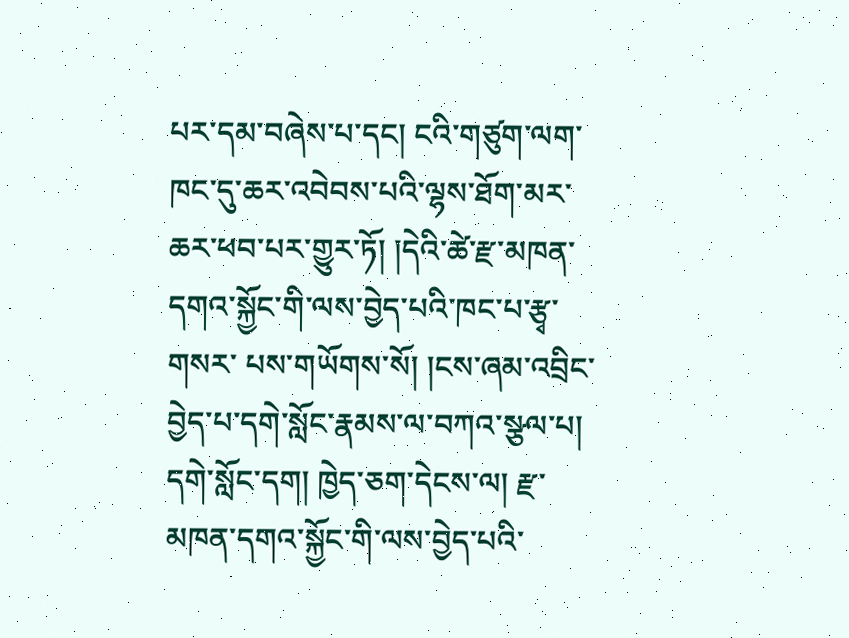པར་དམ་བཞེས་པ་དང། ངའི་གཙུག་ལག་ཁང་དུ་ཆར་འབེབས་པའི་ལྷས་ཐོག་མར་ཆར་ཕབ་པར་གྱུར་ཏོ། །དེའི་ཚེ་རྫ་མཁན་དགའ་སྐྱོང་གི་ལས་བྱེད་པའི་ཁང་པ་རྩྭ་གསར་ པས་གཡོགས་སོ། །ངས་ཞམ་འབྲིང་བྱེད་པ་དགེ་སློང་རྣམས་ལ་བཀའ་སྩལ་པ། དགེ་སློང་དག། ཁྱེད་ཅག་དེངས་ལ། རྫ་མཁན་དགའ་སྐྱོང་གི་ལས་བྱེད་པའི་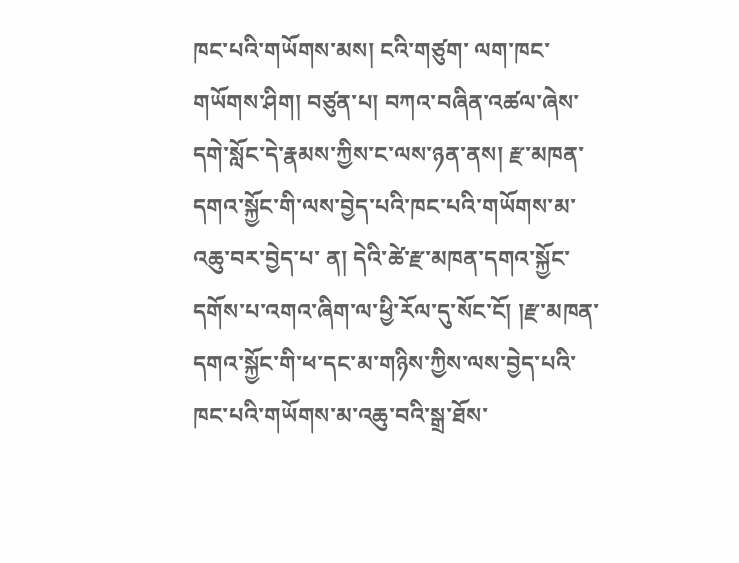ཁང་པའི་གཡོགས་མས། ངའི་གཙུག་ ལག་ཁང་གཡོགས་ཤིག། བཙུན་པ། བཀའ་བཞིན་འཚལ་ཞེས་དགེ་སློང་དེ་རྣམས་ཀྱིས་ང་ལས་ཉན་ནས། རྫ་མཁན་དགའ་སྐྱོང་གི་ལས་བྱེད་པའི་ཁང་པའི་གཡོགས་མ་འཆུ་བར་བྱེད་པ་ ན། དེའི་ཚེ་རྫ་མཁན་དགའ་སྐྱོང་དགོས་པ་འགའ་ཞིག་ལ་ཕྱི་རོལ་དུ་སོང་ངོ། །རྫ་མཁན་དགའ་སྐྱོང་གི་ཕ་དང་མ་གཉིས་ཀྱིས་ལས་བྱེད་པའི་ཁང་པའི་གཡོགས་མ་འཆུ་བའི་སྒྲ་ཐོས་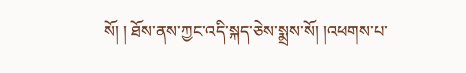སོ། ། ཐོས་ནས་ཀྱང་འདི་སྐད་ཅེས་སྨྲས་སོ། །འཕགས་པ་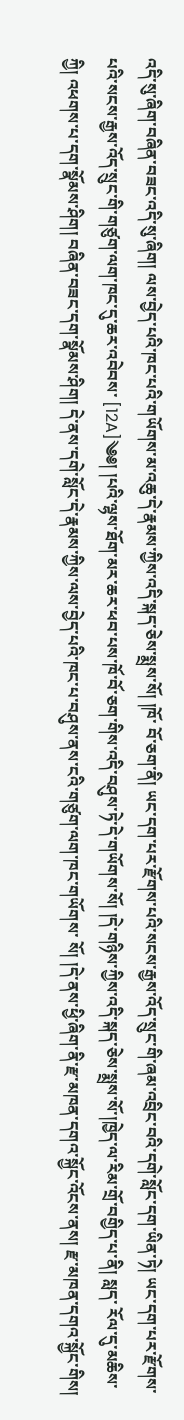འདི་སུ་ཞིག་བཞིན་བཟང་འདི་སུ་ཞིག། ལས་བྱེད་པའི་ཁང་པའི་གཡོགས་མ་འཆུ་དེ་རྣམས་ཀྱིས་འདི་སྐད་ཅེས་སྨྲས་སོ། །ཁོ་ བོ་ཅག་ནི། ཡང་དག་པར་རྫོགས་པའི་སངས་རྒྱས་འོད་སྲུང་གི་ཞམ་འབྲིང་བའི་དགེ་སློང་དག་ཡིན་ཏེ། ཡང་དག་པར་རྫོགས་པའི་སངས་རྒྱས་འོད་སྲུང་གི་གཙུག་ལག་ཁང་དུ་ཆར་འབེབས་ [12A]༄༅། །པའི་ལྷས་ཐོག་མར་ཆར་ཕབ་པས་ཁོ་བོ་ཅག་གིས་འདི་བཤུས་ཏེ་དེ་གཡོགས་སོ། །དེ་གཉིས་ཀྱིས་འདི་སྐད་ཅེས་སྨྲས་སོ་།ཁྱེད་ལ་རིམ་གྲོ་བགྱིད་པ་ནི། སླད་ རོལ་དུ་མཆིས་ཀྱི། འཕགས་པ་དག་སྣོམས་ཤིག། བཞིན་བཟང་དག་སྣོམས་ཤིག། དེ་ནས་དགེ་སློང་དེ་རྣམས་ཀྱིས་ལས་བྱེད་པའི་ཁང་པ་བཤུས་ནས་ངའི་གཙུག་ལག་ཁང་གཡོགས་ སོ། །དེ་ནས་ཕྱི་ཞིག་ནི་རྫ་མཁན་དགའ་སྐྱོང་འོངས་ནས། རྫ་མཁན་དགའ་སྐྱོང་གིས།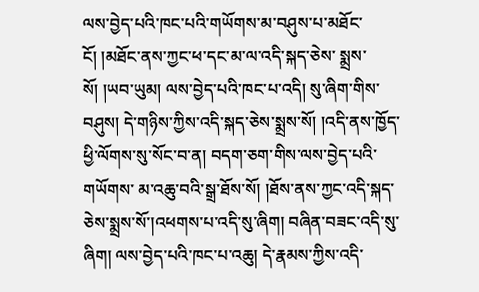ལས་བྱེད་པའི་ཁང་པའི་གཡོགས་མ་བཤུས་པ་མཐོང་ངོ། །མཐོང་ནས་ཀྱང་ཕ་དང་མ་ལ་འདི་སྐད་ཅེས་ སྨྲས་སོ། །ཡབ་ཡུམ། ལས་བྱེད་པའི་ཁང་པ་འདི། སུ་ཞིག་གིས་བཤུས། དེ་གཉིས་ཀྱིས་འདི་སྐད་ཅེས་སྨྲས་སོ། །འདི་ནས་ཁྱོད་ཕྱི་ལོགས་སུ་སོང་བ་ན། བདག་ཅག་གིས་ལས་བྱེད་པའི་གཡོགས་ མ་འཆུ་བའི་སྒྲ་ཐོས་སོ། །ཐོས་ནས་ཀྱང་འདི་སྐད་ཅེས་སྨྲས་སོ་།འཕགས་པ་འདི་སུ་ཞིག། བཞིན་བཟང་འདི་སུ་ཞིག། ལས་བྱེད་པའི་ཁང་པ་འཆུ། དེ་རྣམས་ཀྱིས་འདི་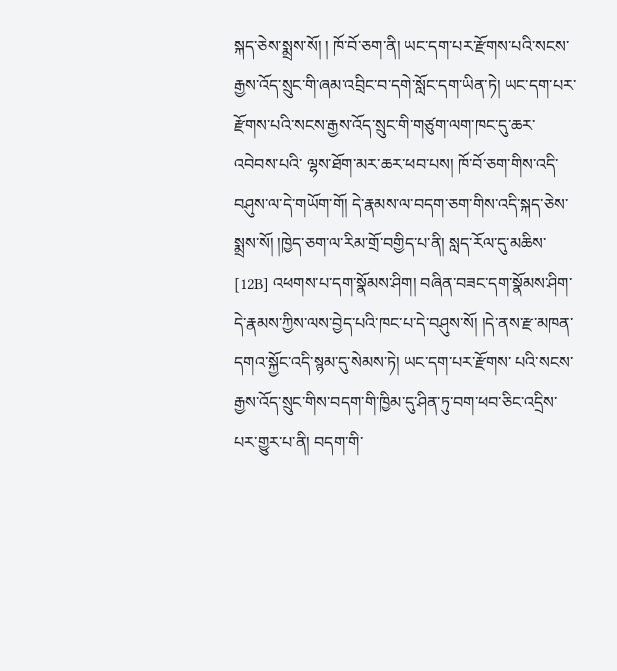སྐད་ཅེས་སྨྲས་སོ། ། ཁོ་བོ་ཅག་ནི། ཡང་དག་པར་རྫོགས་པའི་སངས་རྒྱས་འོད་སྲུང་གི་ཞམ་འབྲིང་བ་དགེ་སློང་དག་ཡིན་ཏེ། ཡང་དག་པར་རྫོགས་པའི་སངས་རྒྱས་འོད་སྲུང་གི་གཙུག་ལག་ཁང་དུ་ཆར་འབེབས་པའི་ ལྷས་ཐོག་མར་ཆར་ཕབ་པས། ཁོ་བོ་ཅག་གིས་འདི་བཤུས་ལ་དེ་གཡོག་གོ། དེ་རྣམས་ལ་བདག་ཅག་གིས་འདི་སྐད་ཅེས་སྨྲས་སོ། །ཁྱེད་ཅག་ལ་རིམ་གྲོ་བགྱིད་པ་ནི། སླད་རོལ་དུ་མཆིས་ [12B] འཕགས་པ་དག་སྣོམས་ཤིག། བཞིན་བཟང་དག་སྣོམས་ཤིག་དེ་རྣམས་ཀྱིས་ལས་བྱེད་པའི་ཁང་པ་དེ་བཤུས་སོ། །དེ་ནས་རྫ་མཁན་དགའ་སྐྱོང་འདི་སྙམ་དུ་སེམས་ཏེ། ཡང་དག་པར་རྫོགས་ པའི་སངས་རྒྱས་འོད་སྲུང་གིས་བདག་གི་ཁྱིམ་དུ་ཤིན་ཏུ་བག་ཕབ་ཅིང་འདྲིས་པར་གྱུར་པ་ནི། བདག་གི་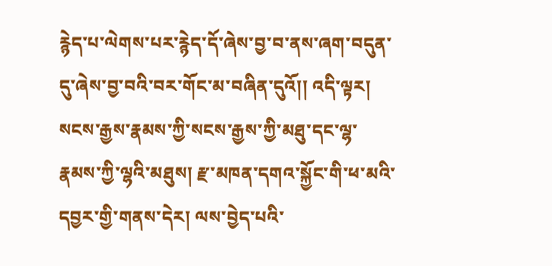རྙེད་པ་ལེགས་པར་རྙེད་དོ་ཞེས་བྱ་བ་ནས་ཞག་བདུན་དུ་ཞེས་བྱ་བའི་བར་གོང་མ་བཞིན་དུའོ།། འདི་ལྟར། སངས་རྒྱས་རྣམས་ཀྱི་སངས་རྒྱས་ཀྱི་མཐུ་དང་ལྷ་རྣམས་ཀྱི་ལྷའི་མཐུས། རྫ་མཁན་དགའ་སྐྱོང་གི་ཕ་མའི་དབྱར་གྱི་གནས་དེར། ལས་བྱེད་པའི་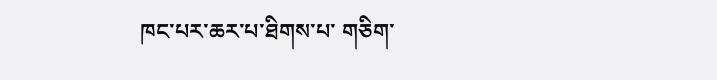ཁང་པར་ཆར་པ་ཐིགས་པ་ གཅིག་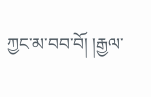ཀྱང་མ་བབ་བོ། །རྒྱལ་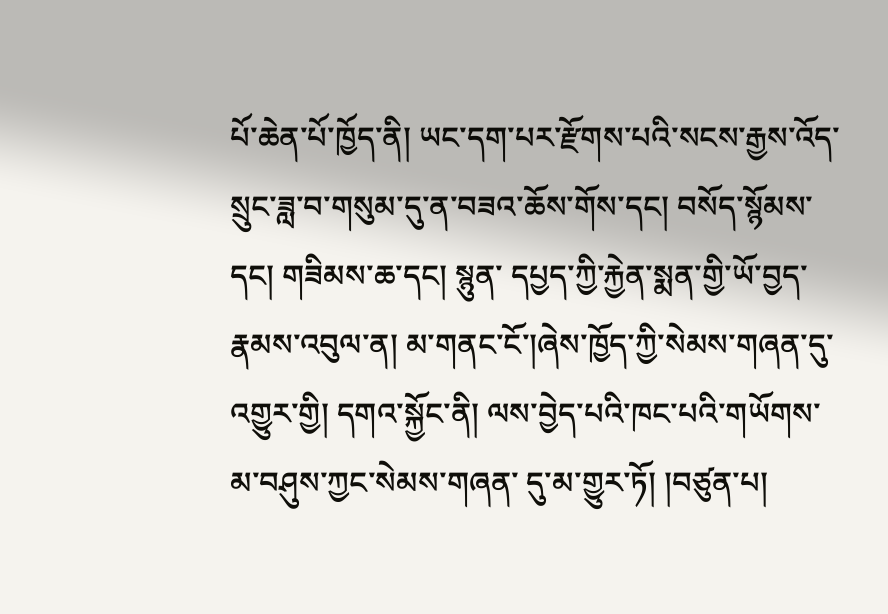པོ་ཆེན་པོ་ཁྱོད་ནི། ཡང་དག་པར་རྫོགས་པའི་སངས་རྒྱས་འོད་སྲུང་ཟླ་བ་གསུམ་དུ་ན་བཟའ་ཆོས་གོས་དང། བསོད་སྙོམས་དང། གཟིམས་ཆ་དང། སྙུན་ དཔྱད་ཀྱི་རྐྱེན་སྨན་གྱི་ཡོ་བྱད་རྣམས་འབུལ་ན། མ་གནང་ངོ་།ཞེས་ཁྱོད་ཀྱི་སེམས་གཞན་དུ་འགྱུར་གྱི། དགའ་སྐྱོང་ནི། ལས་བྱེད་པའི་ཁང་པའི་གཡོགས་མ་བཤུས་ཀྱང་སེམས་གཞན་ དུ་མ་གྱུར་ཏོ། །བཙུན་པ།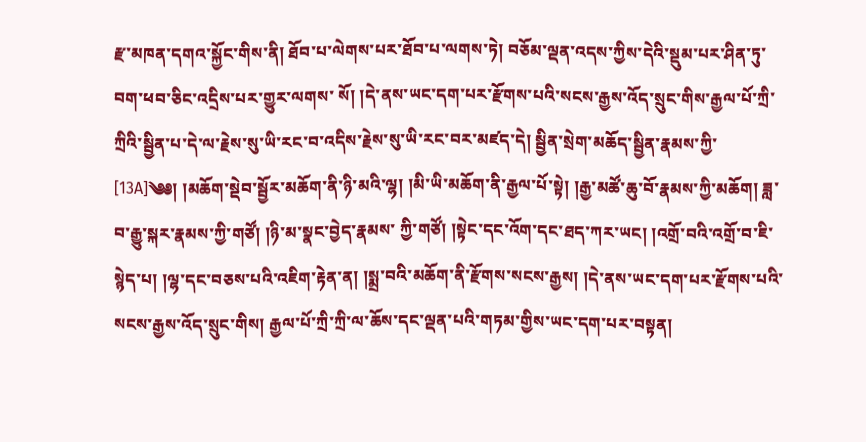རྫ་མཁན་དགའ་སྐྱོང་གིས་ནི། ཐོབ་པ་ལེགས་པར་ཐོབ་པ་ལགས་ཏེ། བཅོམ་ལྡན་འདས་ཀྱིས་དེའི་སྡུམ་པར་ཤིན་ཏུ་བག་ཕབ་ཅིང་འདྲིས་པར་གྱུར་ལགས་ སོ། །དེ་ནས་ཡང་དག་པར་རྫོགས་པའི་སངས་རྒྱས་འོད་སྲུང་གིས་རྒྱལ་པོ་ཀྲི་ཀྲིའི་སྦྱིན་པ་དེ་ལ་རྗེས་སུ་ཡི་རང་བ་འདིས་རྗེས་སུ་ཡི་རང་བར་མཛད་དེ། སྦྱིན་སྲེག་མཆོད་སྦྱིན་རྣམས་ཀྱི་ [13A]༄༅། །མཆོག་སྡེབ་སྦྱོར་མཆོག་ནི་ཉི་མའི་ལྷ། །མི་ཡི་མཆོག་ནི་རྒྱལ་པོ་སྟེ། །རྒྱ་མཚོ་ཆུ་བོ་རྣམས་ཀྱི་མཆོག། ཟླ་བ་རྒྱུ་སྐར་རྣམས་ཀྱི་གཙོ། །ཉི་མ་སྣང་བྱེད་རྣམས་ ཀྱི་གཙོ། །སྟེང་དང་འོག་དང་ཐད་ཀར་ཡང། །འགྲོ་བའི་འགྲོ་བ་ཇི་སྙེད་པ། །ལྷ་དང་བཅས་པའི་འཇིག་རྟེན་ན། །སྨྲ་བའི་མཆོག་ནི་རྫོགས་སངས་རྒྱས། །དེ་ནས་ཡང་དག་པར་རྫོགས་པའི་ སངས་རྒྱས་འོད་སྲུང་གིས། རྒྱལ་པོ་ཀྲི་ཀྲི་ལ་ཆོས་དང་ལྡན་པའི་གཏམ་གྱིས་ཡང་དག་པར་བསྟན།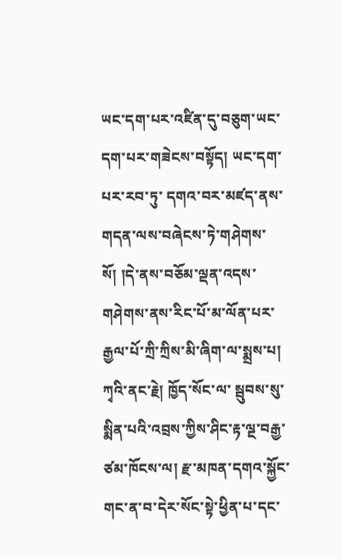ཡང་དག་པར་འཛིན་དུ་བཅུག་ཡང་དག་པར་གཟེངས་བསྟོད། ཡང་དག་པར་རབ་ཏུ་ དགའ་བར་མཛད་ནས་གདན་ལས་བཞེངས་ཏེ་གཤེགས་སོ། །དེ་ནས་བཅོམ་ལྡན་འདས་གཤེགས་ནས་རིང་པོ་མ་ལོན་པར་རྒྱལ་པོ་ཀྲི་ཀྲིས་མི་ཞིག་ལ་སྨྲས་པ། ཀྭའི་ནང་རྗེ། ཁྱོད་སོང་ལ་ སྦུབས་སུ་སྨིན་པའི་འབྲས་ཀྱིས་ཤིང་རྟ་ལྔ་བརྒྱ་ཙམ་ཁོངས་ལ། རྫ་མཁན་དགའ་སྐྱོང་གང་ན་བ་དེར་སོང་སྟེ་ཕྱིན་པ་དང་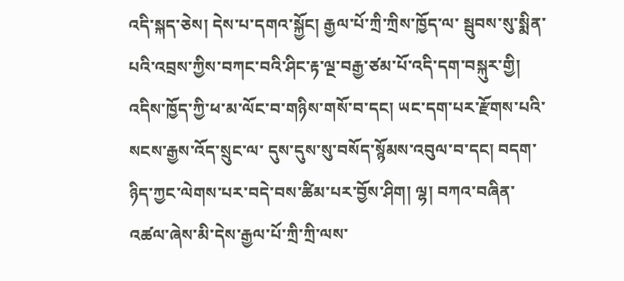འདི་སྐད་ཅེས། དེས་པ་དགའ་སྐྱོང། རྒྱལ་པོ་ཀྲི་ཀྲིས་ཁྱོད་ལ་ སྦུབས་སུ་སྨིན་པའི་འབྲས་ཀྱིས་བཀང་བའི་ཤིང་རྟ་ལྔ་བརྒྱ་ཙམ་པོ་འདི་དག་བསྐུར་གྱི། འདིས་ཁྱོད་ཀྱི་ཕ་མ་ལོང་བ་གཉིས་གསོ་བ་དང། ཡང་དག་པར་རྫོགས་པའི་སངས་རྒྱས་འོད་སྲུང་ལ་ དུས་དུས་སུ་བསོད་སྙོམས་འབུལ་བ་དང། བདག་ཉིད་ཀྱང་ལེགས་པར་བདེ་བས་ཚིམ་པར་བྱོས་ཤིག། ལྷ། བཀའ་བཞིན་འཚལ་ཞེས་མི་དེས་རྒྱལ་པོ་ཀྲི་ཀྲི་ལས་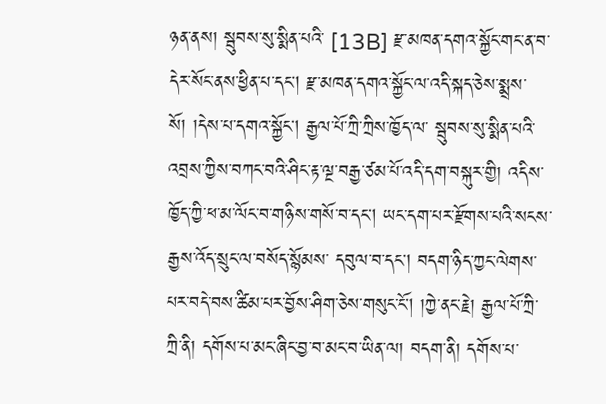ཉན་ནས། སྦུབས་སུ་སྨིན་པའི་ [13B] རྫ་མཁན་དགའ་སྐྱོང་གང་ན་བ་དེར་སོང་ནས་ཕྱིན་པ་དང། རྫ་མཁན་དགའ་སྐྱོང་ལ་འདི་སྐད་ཅེས་སྨྲས་སོ། །དེས་པ་དགའ་སྐྱོང། རྒྱལ་པོ་ཀྲི་ཀྲིས་ཁྱོད་ལ་ སྦུབས་སུ་སྨིན་པའི་འབྲས་ཀྱིས་བཀང་བའི་ཤིང་རྟ་ལྔ་བརྒྱ་ཙམ་པོ་འདི་དག་བསྐུར་གྱི། འདིས་ཁྱོད་ཀྱི་ཕ་མ་ལོང་བ་གཉིས་གསོ་བ་དང། ཡང་དག་པར་རྫོགས་པའི་སངས་རྒྱས་འོད་སྲུང་ལ་བསོད་སྙོམས་ དབུལ་བ་དང། བདག་ཉིད་ཀྱང་ལེགས་པར་བདེ་བས་ཚིམ་པར་བྱོས་ཤིག་ཅེས་གསུང་ངོ། །ཀྱེ་ནང་རྗེ། རྒྱལ་པོ་ཀྲི་ཀྲི་ནི། དགོས་པ་མང་ཞིང་བྱ་བ་མང་བ་ཡིན་ལ། བདག་ནི། དགོས་པ་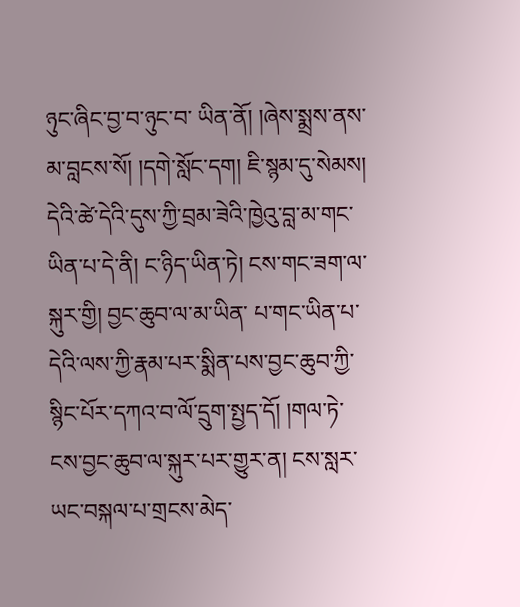ཉུང་ཞིང་བྱ་བ་ཉུང་བ་ ཡིན་ནོ། །ཞེས་སྨྲས་ནས་མ་བླངས་སོ། །དགེ་སློང་དག། ཇི་སྙམ་དུ་སེམས། དེའི་ཚེ་དེའི་དུས་ཀྱི་བྲམ་ཟེའི་ཁྱེའུ་བླ་མ་གང་ཡིན་པ་དེ་ནི། ང་ཉིད་ཡིན་ཏེ། ངས་གང་ཟག་ལ་སྐུར་གྱི། བྱང་ཆུབ་ལ་མ་ཡིན་ པ་གང་ཡིན་པ་དེའི་ལས་ཀྱི་རྣམ་པར་སྨིན་པས་བྱང་ཆུབ་ཀྱི་སྙིང་པོར་དཀའ་བ་ལོ་དྲུག་སྤྱད་དོ། །གལ་ཏེ་ངས་བྱང་ཆུབ་ལ་སྐུར་པར་གྱུར་ན། ངས་སླར་ཡང་བསྐལ་པ་གྲངས་མེད་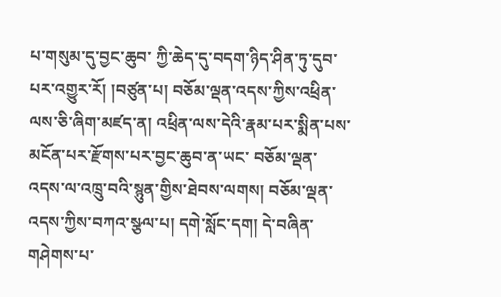པ་གསུམ་དུ་བྱང་ཆུབ་ ཀྱི་ཆེད་དུ་བདག་ཉིད་ཤིན་ཏུ་དུབ་པར་འགྱུར་རོ། །བཙུན་པ། བཅོམ་ལྡན་འདས་ཀྱིས་འཕྲིན་ལས་ཅི་ཞིག་མཛད་ན། འཕྲིན་ལས་དེའི་རྣམ་པར་སྨིན་པས་མངོན་པར་རྫོགས་པར་བྱང་ཆུབ་ན་ཡང་ བཅོམ་ལྡན་འདས་ལ་འཁྲུ་བའི་སྙུན་གྱིས་ཐེབས་ལགས། བཅོམ་ལྡན་འདས་ཀྱིས་བཀའ་སྩལ་པ། དགེ་སློང་དག། དེ་བཞིན་གཤེགས་པ་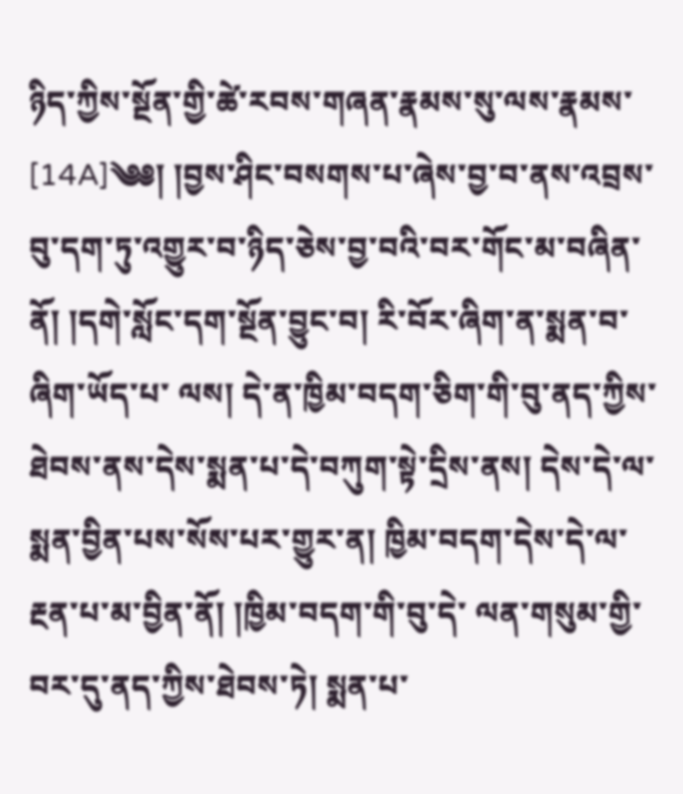ཉིད་ཀྱིས་སྔོན་གྱི་ཚེ་རབས་གཞན་རྣམས་སུ་ལས་རྣམས་ [14A]༄༅། །བྱས་ཤིང་བསགས་པ་ཞེས་བྱ་བ་ནས་འབྲས་བུ་དག་ཏུ་འགྱུར་བ་ཉིད་ཅེས་བྱ་བའི་བར་གོང་མ་བཞིན་ནོ། །དགེ་སློང་དག་སྔོན་བྱུང་བ། རི་བོར་ཞིག་ན་སྨན་བ་ཞིག་ཡོད་པ་ ལས། དེ་ན་ཁྱིམ་བདག་ཅིག་གི་བུ་ནད་ཀྱིས་ཐེབས་ནས་དེས་སྨན་པ་དེ་བཀུག་སྟེ་དྲིས་ནས། དེས་དེ་ལ་སྨན་བྱིན་པས་སོས་པར་གྱུར་ན། ཁྱིམ་བདག་དེས་དེ་ལ་རྔན་པ་མ་བྱིན་ནོ། །ཁྱིམ་བདག་གི་བུ་དེ་ ལན་གསུམ་གྱི་བར་དུ་ནད་ཀྱིས་ཐེབས་ཏེ། སྨན་པ་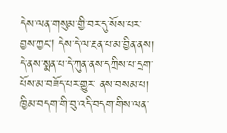དེས་ལན་གསུམ་གྱི་བར་དུ་སོས་པར་བྱས་ཀྱང། དེས་དེ་ལ་རྔན་པ་མ་བྱིན་ནས། དེ་ནས་སྨན་པ་དེ་ཀུན་ནས་དཀྲིས་པ་དྲག་པོས་མ་བཟོད་པར་གྱུར་ ནས་བསམ་པ། ཁྱིམ་བདག་གི་བུ་འདི་བདག་གིས་ལན་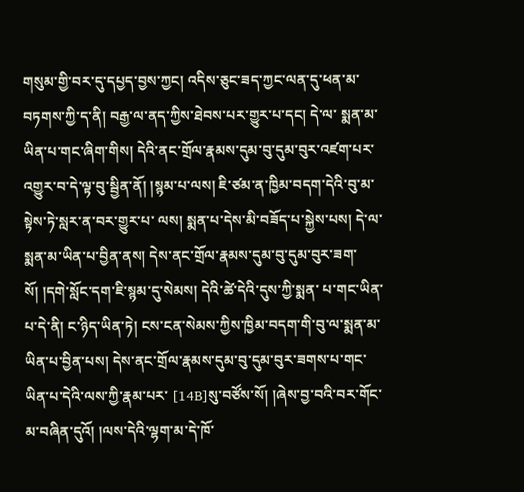གསུམ་གྱི་བར་དུ་དཔྱད་བྱས་ཀྱང། འདིས་ཅུང་ཟད་ཀྱང་ལན་དུ་ཕན་མ་བཏགས་ཀྱི་ད་ནི། བརྒྱ་ལ་ནད་ཀྱིས་ཐེབས་པར་གྱུར་པ་དང། དེ་ལ་ སྨན་མ་ཡིན་པ་གང་ཞིག་གིས། དེའི་ནང་གྲོལ་རྣམས་དུམ་བུ་དུམ་བུར་འཛག་པར་འགྱུར་བ་དེ་ལྟ་བུ་སྦྱིན་ནོ། །སྙམ་པ་ལས། ཇི་ཙམ་ན་ཁྱིམ་བདག་དེའི་བུ་མ་སྟེས་ཏེ་སླར་ན་བར་གྱུར་པ་ ལས། སྨན་པ་དེས་མི་བཟོད་པ་སྐྱེས་པས། དེ་ལ་སྨན་མ་ཡིན་པ་བྱིན་ནས། དེས་ནང་གྲོལ་རྣམས་དུམ་བུ་དུམ་བུར་ཟག་སོ། །དགེ་སློང་དག་ཇི་སྙམ་དུ་སེམས། དེའི་ཚེ་དེའི་དུས་ཀྱི་སྨན་ པ་གང་ཡིན་པ་དེ་ནི། ང་ཉིད་ཡིན་ཏེ། ངས་ངན་སེམས་ཀྱིས་ཁྱིམ་བདག་གི་བུ་ལ་སྨན་མ་ཡིན་པ་བྱིན་པས། དེས་ནང་གྲོལ་རྣམས་དུམ་བུ་དུམ་བུར་ཟགས་པ་གང་ཡིན་པ་དེའི་ལས་ཀྱི་རྣམ་པར་ [14B]སུ་བཙོས་སོ། །ཞེས་བྱ་བའི་བར་གོང་མ་བཞིན་དུའོ། །ལས་དེའི་ལྷག་མ་དེ་ཁོ་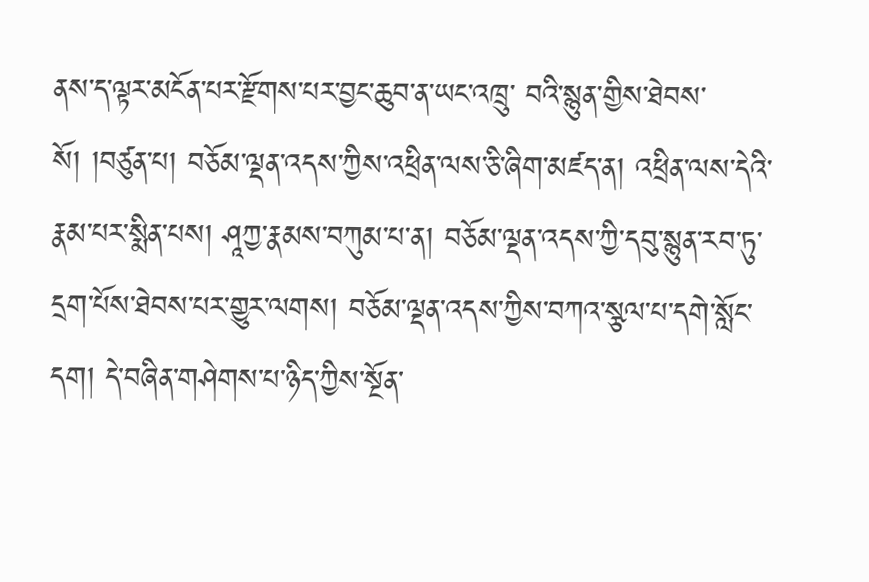ནས་ད་ལྟར་མངོན་པར་རྫོགས་པར་བྱང་ཆུབ་ན་ཡང་འཁྲུ་ བའི་སྙུན་གྱིས་ཐེབས་སོ། །བཙུན་པ། བཅོམ་ལྡན་འདས་ཀྱིས་འཕྲིན་ལས་ཅི་ཞིག་མཛད་ན། འཕྲིན་ལས་དེའི་རྣམ་པར་སྨིན་པས། ཤཱཀྱ་རྣམས་བཀུམ་པ་ན། བཅོམ་ལྡན་འདས་ཀྱི་དབུ་སྙུན་རབ་ཏུ་ དྲག་པོས་ཐེབས་པར་གྱུར་ལགས། བཅོམ་ལྡན་འདས་ཀྱིས་བཀའ་སྩལ་པ་དགེ་སློང་དག། དེ་བཞིན་གཤེགས་པ་ཉིད་ཀྱིས་སྔོན་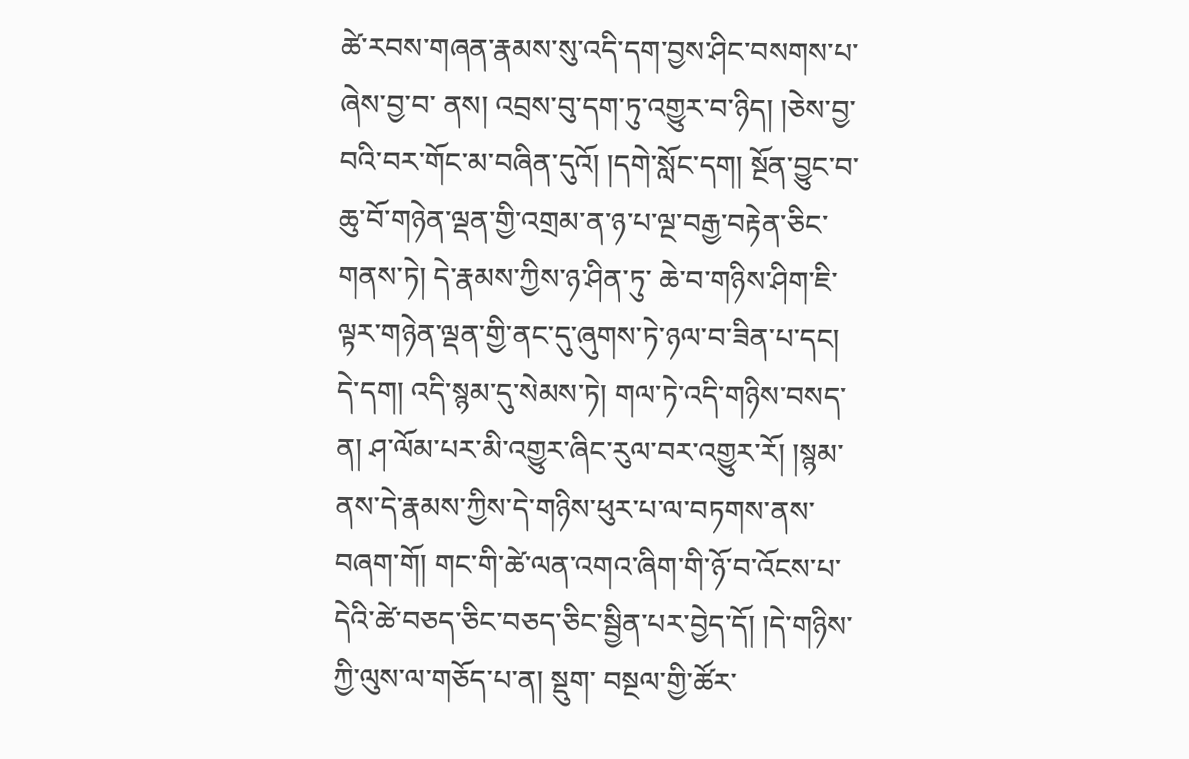ཚེ་རབས་གཞན་རྣམས་སུ་འདི་དག་བྱས་ཤིང་བསགས་པ་ཞེས་བྱ་བ་ ནས། འབྲས་བུ་དག་ཏུ་འགྱུར་བ་ཉིད། །ཅེས་བྱ་བའི་བར་གོང་མ་བཞིན་དུའོ། །དགེ་སློང་དག། སྔོན་བྱུང་བ་ཆུ་བོ་གཉེན་ལྡན་གྱི་འགྲམ་ན་ཉ་པ་ལྔ་བརྒྱ་བརྟེན་ཅིང་གནས་ཏེ། དེ་རྣམས་ཀྱིས་ཉ་ཤིན་ཏུ་ ཆེ་བ་གཉིས་ཤིག་ཇི་ལྟར་གཉེན་ལྡན་གྱི་ནང་དུ་ཞུགས་ཏེ་ཉལ་བ་ཟིན་པ་དང། དེ་དག། འདི་སྙམ་དུ་སེམས་ཏེ། གལ་ཏེ་འདི་གཉིས་བསད་ན། ཤ་ལོམ་པར་མི་འགྱུར་ཞིང་རུལ་བར་འགྱུར་རོ། །སྙམ་ ནས་དེ་རྣམས་ཀྱིས་དེ་གཉིས་ཕུར་པ་ལ་བཏགས་ནས་བཞག་གོ། གང་གི་ཚེ་ལན་འགའ་ཞིག་གི་ཉོ་བ་འོངས་པ་དེའི་ཚེ་བཅད་ཅིང་བཅད་ཅིང་སྦྱིན་པར་བྱེད་དོ། །དེ་གཉིས་ཀྱི་ལུས་ལ་གཅོད་པ་ན། སྡུག་ བསྔལ་གྱི་ཚོར་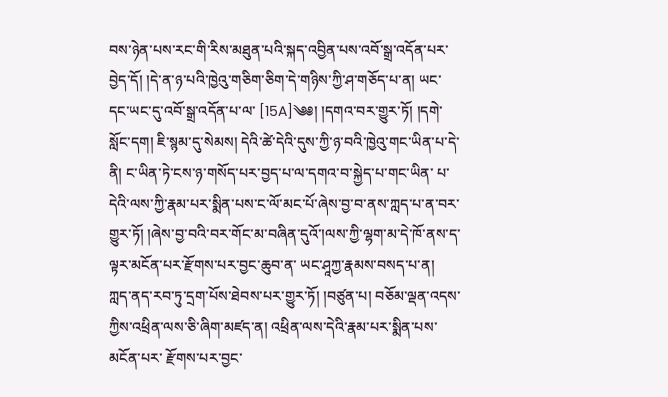བས་ཉེན་པས་རང་གི་རིས་མཐུན་པའི་སྐད་འབྱིན་པས་འབོ་སྒྲ་འདོན་པར་བྱེད་དོ། །དེ་ན་ཉ་པའི་ཁྱེའུ་གཅིག་ཅིག་དེ་གཉིས་ཀྱི་ཤ་གཅོད་པ་ན། ཡང་དང་ཡང་དུ་འབོ་སྒྲ་འདོན་པ་ལ་ [15A]༄༅། །དགའ་བར་གྱུར་ཏོ། །དགེ་སློང་དག། ཇི་སྙམ་དུ་སེམས། དེའི་ཚེ་དེའི་དུས་ཀྱི་ཉ་བའི་ཁྱེའུ་གང་ཡིན་པ་དེ་ནི། ང་ཡིན་ཏེ་ངས་ཉ་གསོད་པར་བྱད་པ་ལ་དགའ་བ་སྐྱེད་པ་གང་ཡིན་ པ་དེའི་ལས་ཀྱི་རྣམ་པར་སྨིན་པས་ང་ལོ་མང་པོ་ཞེས་བྱ་བ་ནས་ཀླད་པ་ན་བར་གྱུར་ཏོ། །ཞེས་བྱ་བའི་བར་གོང་མ་བཞིན་དུའོ་།ལས་ཀྱི་ལྷག་མ་དེ་ཁོ་ནས་ད་ལྟར་མངོན་པར་རྫོགས་པར་བྱང་ཆུབ་ན་ ཡང་ཤཱཀྱ་རྣམས་བསད་པ་ན། ཀླད་ནད་རབ་ཏུ་དྲག་པོས་ཐེབས་པར་གྱུར་ཏོ། །བཙུན་པ། བཅོམ་ལྡན་འདས་ཀྱིས་འཕྲིན་ལས་ཅི་ཞིག་མཛད་ན། འཕྲིན་ལས་དེའི་རྣམ་པར་སྨིན་པས་མངོན་པར་ རྫོགས་པར་བྱང་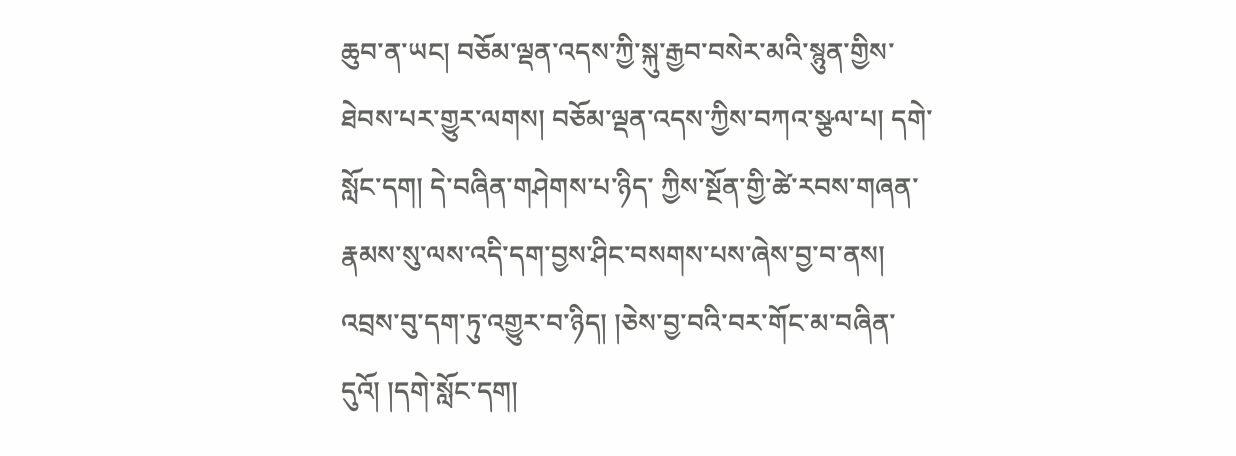ཆུབ་ན་ཡང། བཅོམ་ལྡན་འདས་ཀྱི་སྐུ་རྒྱབ་བསེར་མའི་སྙུན་གྱིས་ཐེབས་པར་གྱུར་ལགས། བཅོམ་ལྡན་འདས་ཀྱིས་བཀའ་སྩལ་པ། དགེ་སློང་དག། དེ་བཞིན་གཤེགས་པ་ཉིད་ ཀྱིས་སྔོན་གྱི་ཚེ་རབས་གཞན་རྣམས་སུ་ལས་འདི་དག་བྱས་ཤིང་བསགས་པས་ཞེས་བྱ་བ་ནས། འབྲས་བུ་དག་ཏུ་འགྱུར་བ་ཉིད། །ཅེས་བྱ་བའི་བར་གོང་མ་བཞིན་དུའོ། །དགེ་སློང་དག།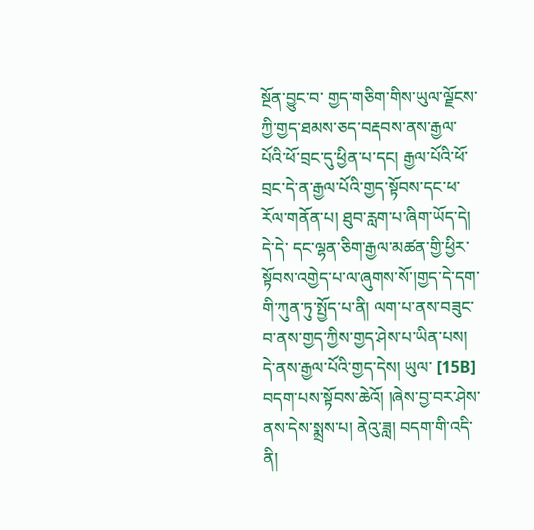སྔོན་བྱུང་བ་ གྱད་གཅིག་གིས་ཡུལ་ལྗོངས་ཀྱི་གྱད་ཐམས་ཅད་བརྡབས་ནས་རྒྱལ་པོའི་ཕོ་བྲང་དུ་ཕྱིན་པ་དང། རྒྱལ་པོའི་ཕོ་བྲང་དེ་ན་རྒྱལ་པོའི་གྱད་སྟོབས་དང་ཕ་རོལ་གནོན་པ། ཐུབ་རླག་པ་ཞིག་ཡོད་དེ། དེ་དེ་ དང་ལྷན་ཅིག་རྒྱལ་མཚན་གྱི་ཕྱིར་སྟོབས་འགྱེད་པ་ལ་ཞུགས་སོ་།གྱད་དེ་དག་གི་ཀུན་ཏུ་སྤྱོད་པ་ནི། ལག་པ་ནས་བཟུང་བ་ནས་གྱད་ཀྱིས་གྱད་ཤེས་པ་ཡིན་པས། དེ་ནས་རྒྱལ་པོའི་གྱད་དེས། ཡུལ་ [15B] བདག་པས་སྟོབས་ཆེའོ། །ཞེས་བྱ་བར་ཤེས་ནས་དེས་སྨྲས་པ། ནེའུ་ཟླ། བདག་གི་འདི་ནི།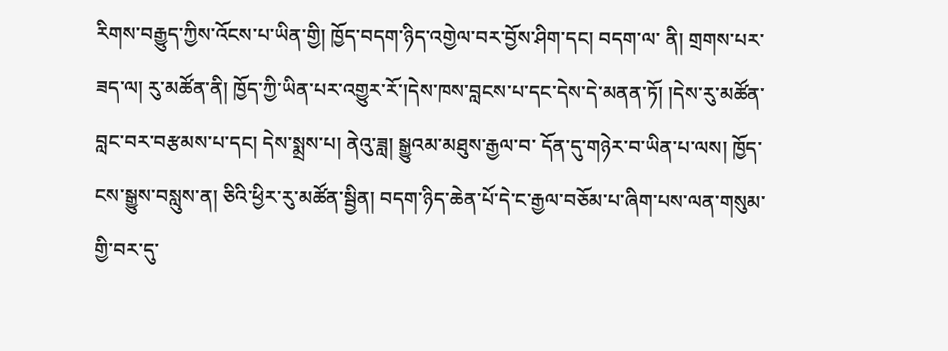རིགས་བརྒྱུད་ཀྱིས་འོངས་པ་ཡིན་གྱི། ཁྱོད་བདག་ཉིད་འགྱེལ་བར་བྱོས་ཤིག་དང། བདག་ལ་ ནི། གྲགས་པར་ཟད་ལ། རུ་མཚོན་ནི། ཁྱོད་ཀྱི་ཡིན་པར་འགྱུར་རོ་།དེས་ཁས་བླངས་པ་དང་དེས་དེ་མནན་ཏོ། །དེས་རུ་མཚོན་བླང་བར་བརྩམས་པ་དང། དེས་སྨྲས་པ། ནེའུ་ཟླ། སྒྱུའམ་མཐུས་རྒྱལ་བ་ དོན་དུ་གཉེར་བ་ཡིན་པ་ལས། ཁྱོད་ངས་སྒྱུས་བསླུས་ན། ཅིའི་ཕྱིར་རུ་མཚོན་སྦྱིན། བདག་ཉིད་ཆེན་པོ་དེ་ང་རྒྱལ་བཅོམ་པ་ཞིག་པས་ལན་གསུམ་གྱི་བར་དུ་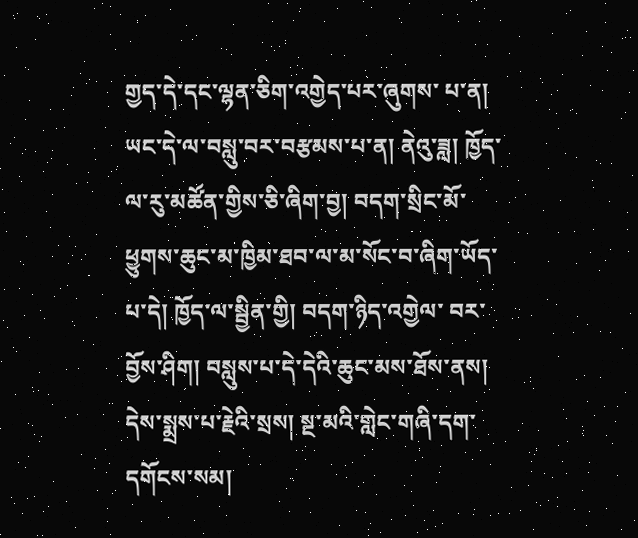གྱད་དེ་དང་ལྷན་ཅིག་འགྱེད་པར་ཞུགས་ པ་ན། ཡང་དེ་ལ་བསླུ་བར་བརྩམས་པ་ན། ནེའུ་ཟླ། ཁྱོད་ལ་རུ་མཚོན་གྱིས་ཅི་ཞིག་བྱ། བདག་སྲིང་མོ་ཕྱུགས་ཆུང་མ་ཁྱིམ་ཐབ་ལ་མ་སོང་བ་ཞིག་ཡོད་པ་དེ། ཁྱོད་ལ་སྦྱིན་གྱི། བདག་ཉིད་འགྱེལ་ བར་བྱོས་ཤིག། བསླུས་པ་དེ་དེའི་ཆུང་མས་ཐོས་ནས། དེས་སྨྲས་པ་རྗེའི་སྲས། སྔ་མའི་གླེང་གཞི་དག་དགོངས་སམ།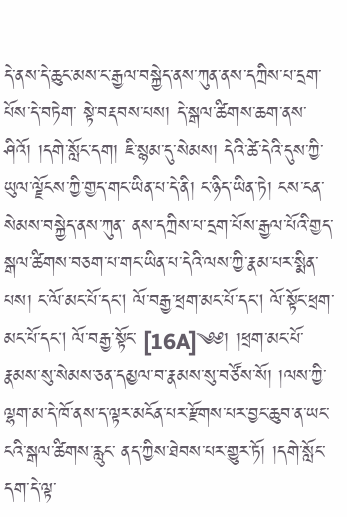དེ་ནས་དེ་ཆུང་མས་ང་རྒྱལ་བསྐྱེད་ནས་ཀུན་ནས་དཀྲིས་པ་དྲག་པོས་དེ་བཏེག་ སྟེ་བརྡབས་པས། དེ་སྒལ་ཚིགས་ཆག་ནས་ཤིའོ། །དགེ་སློང་དག། ཇི་སྙམ་དུ་སེམས། དེའི་ཚེ་དེའི་དུས་ཀྱི་ཡུལ་ལྗོངས་ཀྱི་གྱད་གང་ཡིན་པ་དེ་ནི། ང་ཉིད་ཡིན་ཏེ། ངས་ངན་སེམས་བསྐྱེད་ནས་ཀུན་ ནས་དཀྲིས་པ་དྲག་པོས་རྒྱལ་པོའི་གྱད་སྒལ་ཚིགས་བཅག་པ་གང་ཡིན་པ་དེའི་ལས་ཀྱི་རྣམ་པར་སྨིན་པས། ང་ལོ་མང་པོ་དང། ལོ་བརྒྱ་ཕྲག་མང་པོ་དང། ལོ་སྟོང་ཕྲག་མང་པོ་དང། ལོ་བརྒྱ་སྟོང་ [16A]༄༅། །ཕྲག་མང་པོ་རྣམས་སུ་སེམས་ཅན་དམྱལ་བ་རྣམས་སུ་བཙོས་སོ། །ལས་ཀྱི་ལྷག་མ་དེ་ཁོ་ནས་ད་ལྟར་མངོན་པར་རྫོགས་པར་བྱང་ཆུབ་ན་ཡང་ངའི་སྒལ་ཚིགས་རླུང་ ནད་ཀྱིས་ཐེབས་པར་གྱུར་ཏོ། །དགེ་སློང་དག་དེ་ལྟ་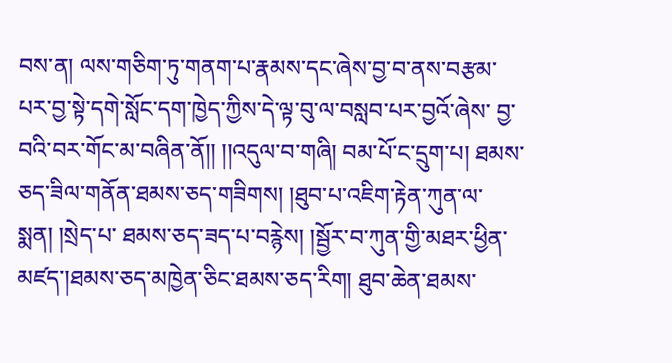བས་ན། ལས་གཅིག་ཏུ་གནག་པ་རྣམས་དང་ཞེས་བྱ་བ་ནས་བརྩམ་པར་བྱ་སྟེ་དགེ་སློང་དག་ཁྱེད་ཀྱིས་དེ་ལྟ་བུ་ལ་བསླབ་པར་བྱའོ་ཞེས་ བྱ་བའི་བར་གོང་མ་བཞིན་ནོ།། །།འདུལ་བ་གཞི། བམ་པོ་ང་དྲུག་པ། ཐམས་ཅད་ཟིལ་གནོན་ཐམས་ཅད་གཟིགས། །ཐུབ་པ་འཇིག་རྟེན་ཀུན་ལ་སྨན། །སྲེད་པ་ ཐམས་ཅད་ཟད་པ་བརྙེས། །སྦྱོར་བ་ཀུན་གྱི་མཐར་ཕྱིན་མཛད་།ཐམས་ཅད་མཁྱེན་ཅིང་ཐམས་ཅད་རིག། ཐུབ་ཆེན་ཐམས་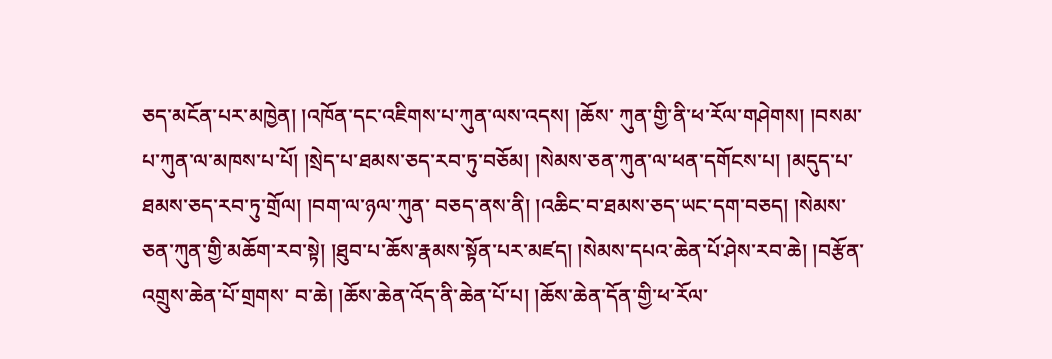ཅད་མངོན་པར་མཁྱེན། །འཁོན་དང་འཇིགས་པ་ཀུན་ལས་འདས། །ཆོས་ ཀུན་གྱི་ནི་ཕ་རོལ་གཤེགས། །བསམ་པ་ཀུན་ལ་མཁས་པ་པོ། །སྲེད་པ་ཐམས་ཅད་རབ་ཏུ་བཅོམ། །སེམས་ཅན་ཀུན་ལ་ཕན་དགོངས་པ། །མདུད་པ་ཐམས་ཅད་རབ་ཏུ་གྲོལ། །བག་ལ་ཉལ་ཀུན་ བཅད་ནས་ནི། །འཆིང་བ་ཐམས་ཅད་ཡང་དག་བཅད། །སེམས་ཅན་ཀུན་གྱི་མཆོག་རབ་སྟེ། །ཐུབ་པ་ཆོས་རྣམས་སྟོན་པར་མཛད། །སེམས་དཔའ་ཆེན་པོ་ཤེས་རབ་ཆེ། །བརྩོན་འགྲུས་ཆེན་པོ་གྲགས་ བ་ཆེ། །ཆོས་ཆེན་འོད་ནི་ཆེན་པོ་པ། །ཆོས་ཆེན་དོན་གྱི་ཕ་རོལ་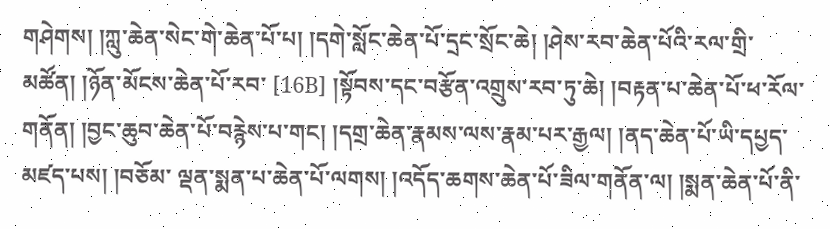གཤེགས། །ཀླུ་ཆེན་སེང་གེ་ཆེན་པོ་པ། །དགེ་སློང་ཆེན་པོ་དྲང་སྲོང་ཆེ། །ཤེས་རབ་ཆེན་པོའི་རལ་གྲི་མཚོན། །ཉོན་མོངས་ཆེན་པོ་རབ་ [16B] །སྟོབས་དང་བརྩོན་འགྲུས་རབ་ཏུ་ཆེ། །བརྟན་པ་ཆེན་པོ་ཕ་རོལ་གནོན། །བྱང་ཆུབ་ཆེན་པོ་བརྙེས་པ་གང། །དགྲ་ཆེན་རྣམས་ལས་རྣམ་པར་རྒྱལ། །ནད་ཆེན་པོ་ཡི་དཔྱད་མཛད་པས། །བཅོམ་ ལྡན་སྨན་པ་ཆེན་པོ་ལགས། །འདོད་ཆགས་ཆེན་པོ་ཟིལ་གནོན་ལ། །སྨན་ཆེན་པོ་ནི་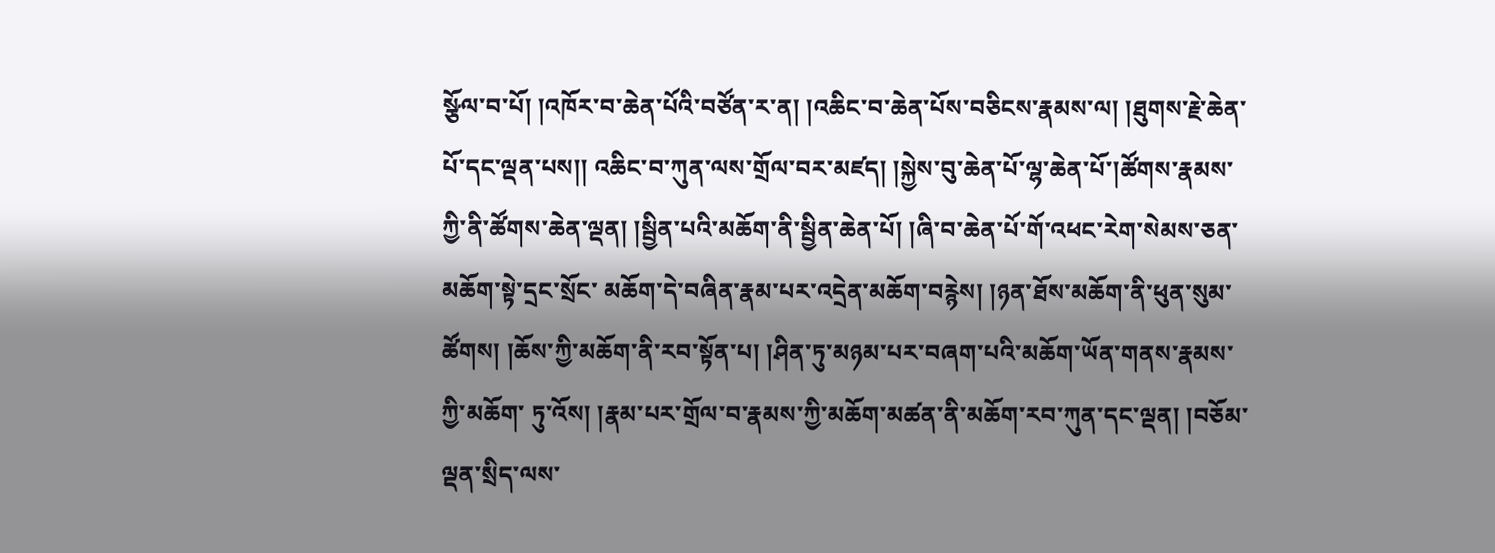སྩོལ་བ་པོ། །འཁོར་བ་ཆེན་པོའི་བཙོན་ར་ན། །འཆིང་བ་ཆེན་པོས་བཅིངས་རྣམས་ལ། །ཐུགས་རྗེ་ཆེན་པོ་དང་ལྡན་པས།། འཆིང་བ་ཀུན་ལས་གྲོལ་བར་མཛད། །སྐྱེས་བུ་ཆེན་པོ་ལྷ་ཆེན་པོ་།ཚོགས་རྣམས་ཀྱི་ནི་ཚོགས་ཆེན་ལྡན། །སྦྱིན་པའི་མཆོག་ནི་སྦྱིན་ཆེན་པོ། །ཞི་བ་ཆེན་པོ་གོ་འཕང་རེག་སེམས་ཅན་མཆོག་སྟེ་དྲང་སྲོང་ མཆོག་དེ་བཞིན་རྣམ་པར་འདྲེན་མཆོག་བརྙེས། །ཉན་ཐོས་མཆོག་ནི་ཕུན་སུམ་ཚོགས། །ཆོས་ཀྱི་མཆོག་ནི་རབ་སྟོན་པ། །ཤིན་ཏུ་མཉམ་པར་བཞག་པའི་མཆོག་ཡོན་གནས་རྣམས་ཀྱི་མཆོག་ ཏུ་འོས། །རྣམ་པར་གྲོལ་བ་རྣམས་ཀྱི་མཆོག་མཚན་ནི་མཆོག་རབ་ཀུན་དང་ལྡན། །བཅོམ་ལྡན་སྲིད་ལས་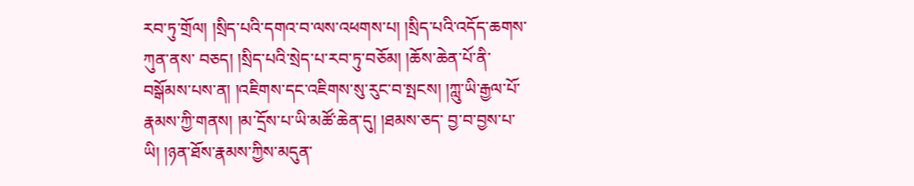རབ་ཏུ་གྲོལ། །སྲིད་པའི་དགའ་བ་ལས་འཕགས་པ། །སྲིད་པའི་འདོད་ཆགས་ཀུན་ནས་ བཅད། །སྲིད་པའི་སྲེད་པ་རབ་ཏུ་བཅོམ། །ཆོས་ཆེན་པོ་ནི་བསྒོམས་པས་ན། །འཇིགས་དང་འཇིགས་སུ་རུང་བ་སྤངས། །ཀླུ་ཡི་རྒྱལ་པོ་རྣམས་ཀྱི་གནས། །མ་དྲོས་པ་ཡི་མཚོ་ཆེན་དུ། །ཐམས་ཅད་ བྱ་བ་བྱས་པ་ཡི། །ཉན་ཐོས་རྣམས་ཀྱིས་མདུན་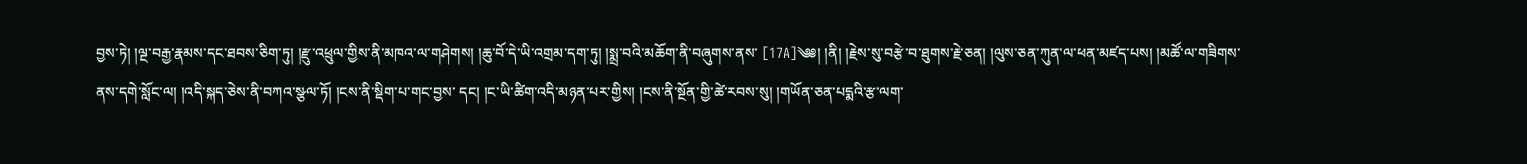བྱས་ཏེ། །ལྔ་བརྒྱ་རྣམས་དང་ཐབས་ཅིག་ཏུ། །རྫུ་འཕྲུལ་གྱིས་ནི་མཁའ་ལ་གཤེགས། །ཆུ་བོ་དེ་ཡི་འགྲམ་དག་ཏུ། །སྨྲ་བའི་མཆོག་ནི་བཞུགས་ནས་ [17A]༄༅། །ནི། །རྗེས་སུ་བརྩེ་བ་ཐུགས་རྗེ་ཅན། །ལུས་ཅན་ཀུན་ལ་ཕན་མཛད་པས། །མཚོ་ལ་གཟིགས་ནས་དགེ་སློང་ལ། །འདི་སྐད་ཅེས་ནི་བཀའ་སྩལ་ཏོ། །ངས་ནི་སྡིག་པ་གང་བྱས་ དང། །ང་ཡི་ཚིག་འདི་མཉན་པར་གྱིས། །ངས་ནི་སྔོན་གྱི་ཚེ་རབས་སུ། །གཡོན་ཅན་པདྨའི་རྩ་ལག་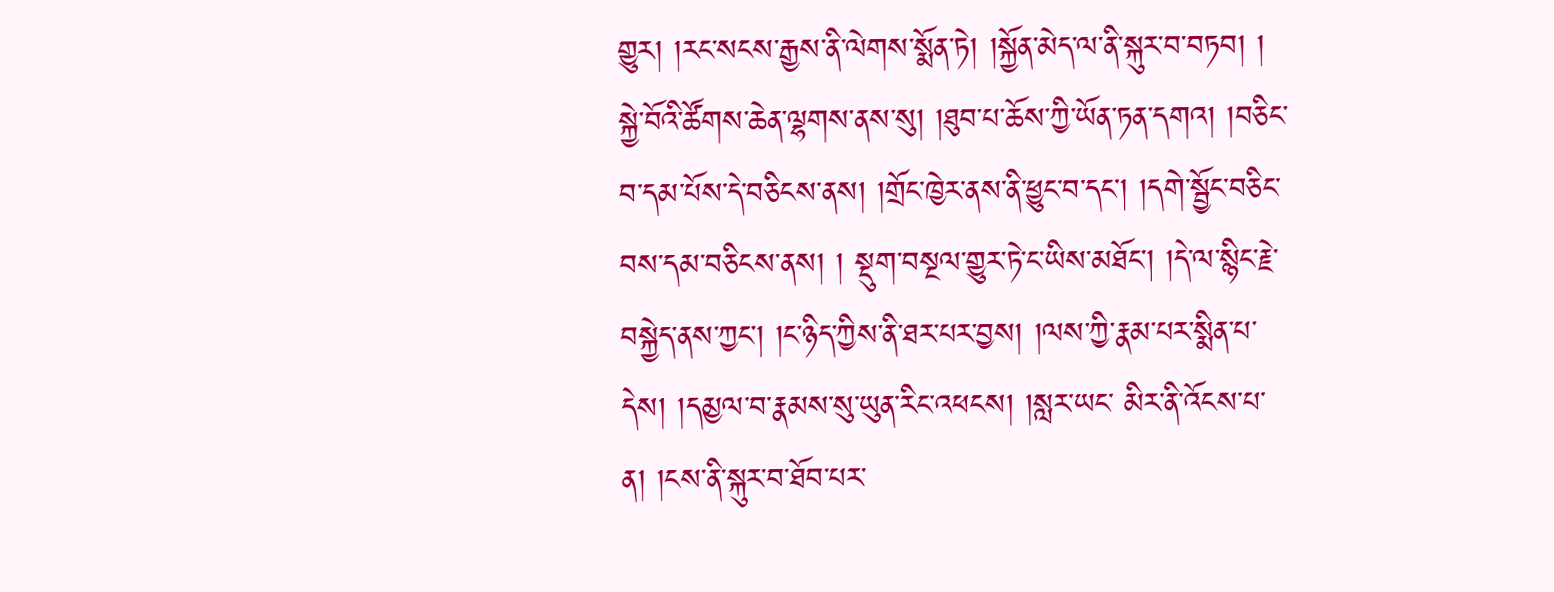གྱུར། །རང་སངས་རྒྱས་ནི་ལེགས་སྨོན་ཏེ། །སྐྱོན་མེད་ལ་ནི་སྐུར་བ་བཏབ། ། སྐྱེ་བོའི་ཚོགས་ཆེན་ལྷགས་ནས་སུ། །ཐུབ་པ་ཆོས་ཀྱི་ཡོན་ཏན་དགའ། །བཅིང་བ་དམ་པོས་དེ་བཅིངས་ནས། །གྲོང་ཁྱེར་ནས་ནི་ཕྱུང་བ་དང། །དགེ་སྦྱོང་བཅིང་བས་དམ་བཅིངས་ནས། ། སྡུག་བསྔལ་གྱུར་ཏེ་ང་ཡིས་མཐོང། །དེ་ལ་སྙིང་རྗེ་བསྐྱེད་ནས་ཀྱང། །ང་ཉིད་ཀྱིས་ནི་ཐར་པར་བྱས། །ལས་ཀྱི་རྣམ་པར་སྨིན་པ་དེས། །དམྱལ་བ་རྣམས་སུ་ཡུན་རིང་འཕངས། །སླར་ཡང་ མིར་ནི་འོངས་པ་ན། །ངས་ནི་སྐུར་བ་ཐོབ་པར་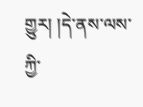གྱུར། །དེ་ནས་ལས་ཀྱི་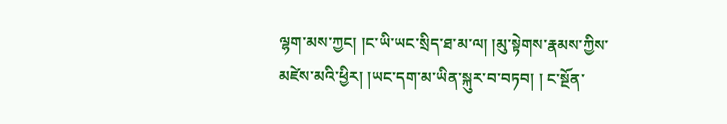ལྷག་མས་ཀྱང། །ང་ཡི་ཡང་སྲིད་ཐ་མ་ལ། །མུ་སྟེགས་རྣམས་ཀྱིས་མཛེས་མའི་ཕྱིར། །ཡང་དག་མ་ཡིན་སྐུར་བ་བཏབ། ། ང་སྔོན་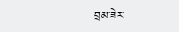བྲམ་ཟེར་